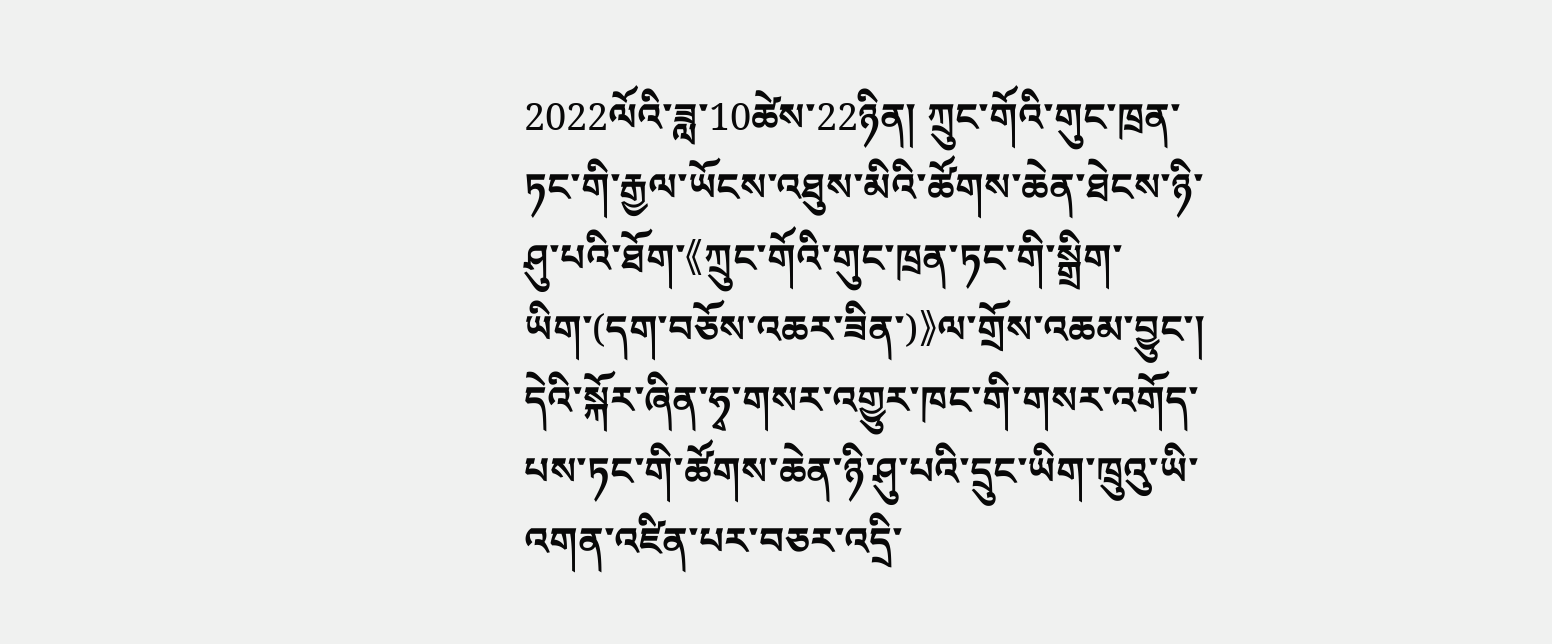2022ལོའི་ཟླ་10ཚེས་22ཉིན། ཀྲུང་གོའི་གུང་ཁྲན་ཏང་གི་རྒྱལ་ཡོངས་འཐུས་མིའི་ཚོགས་ཆེན་ཐེངས་ཉི་ཤུ་པའི་ཐོག་《ཀྲུང་གོའི་གུང་ཁྲན་ཏང་གི་སྒྲིག་ཡིག་(དག་བཅོས་འཆར་ཟིན་)》ལ་གྲོས་འཆམ་བྱུང་། དེའི་སྐོར་ཞིན་ཧྭ་གསར་འགྱུར་ཁང་གི་གསར་འགོད་པས་ཏང་གི་ཚོགས་ཆེན་ཉི་ཤུ་པའི་དྲུང་ཡིག་ཁྲུའུ་ཡི་འགན་འཛིན་པར་བཅར་འདྲི་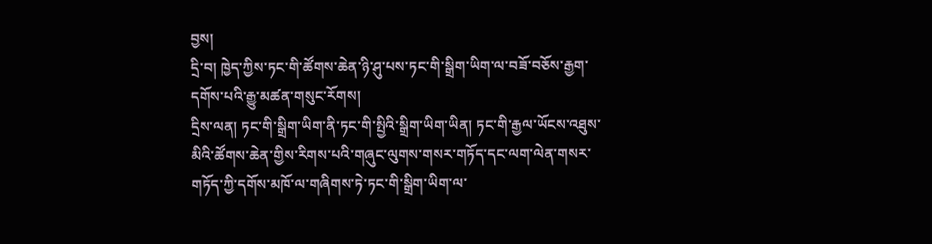བྱས།
དྲི་བ། ཁྱེད་ཀྱིས་ཏང་གི་ཚོགས་ཆེན་ཉི་ཤུ་པས་ཏང་གི་སྒྲིག་ཡིག་ལ་བཟོ་བཅོས་རྒྱག་དགོས་པའི་རྒྱུ་མཚན་གསུང་རོགས།
དྲིས་ལན། ཏང་གི་སྒྲིག་ཡིག་ནི་ཏང་གི་སྤྱིའི་སྒྲིག་ཡིག་ཡིན། ཏང་གི་རྒྱལ་ཡོངས་འཐུས་མིའི་ཚོགས་ཆེན་གྱིས་རིགས་པའི་གཞུང་ལུགས་གསར་གཏོད་དང་ལག་ལེན་གསར་གཏོད་ཀྱི་དགོས་མཁོ་ལ་གཞིགས་ཏེ་ཏང་གི་སྒྲིག་ཡིག་ལ་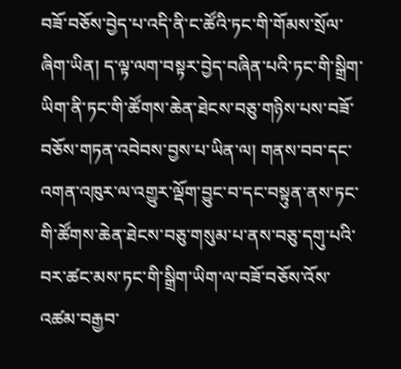བཟོ་བཅོས་བྱེད་པ་འདི་ནི་ང་ཚོའི་ཏང་གི་གོམས་སྲོལ་ཞིག་ཡིན། ད་ལྟ་ལག་བསྟར་བྱེད་བཞིན་པའི་ཏང་གི་སྒྲིག་ཡིག་ནི་ཏང་གི་ཚོགས་ཆེན་ཐེངས་བཅུ་གཉིས་པས་བཟོ་བཅོས་གཏན་འབེབས་བྱས་པ་ཡིན་ལ། གནས་བབ་དང་འགན་འཁུར་ལ་འགྱུར་ལྡོག་བྱུང་བ་དང་བསྟུན་ནས་ཏང་གི་ཚོགས་ཆེན་ཐེངས་བཅུ་གསུམ་པ་ནས་བཅུ་དགུ་པའི་བར་ཚང་མས་ཏང་གི་སྒྲིག་ཡིག་ལ་བཟོ་བཅོས་འོས་འཚམ་བརྒྱབ་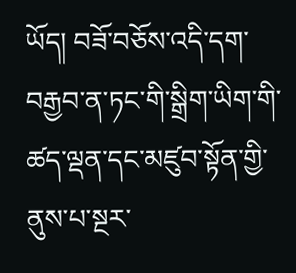ཡོད། བཟོ་བཅོས་འདི་དག་བརྒྱབ་ན་ཏང་གི་སྒྲིག་ཡིག་གི་ཚད་ལྡན་དང་མཛུབ་སྟོན་གྱི་ནུས་པ་སྔར་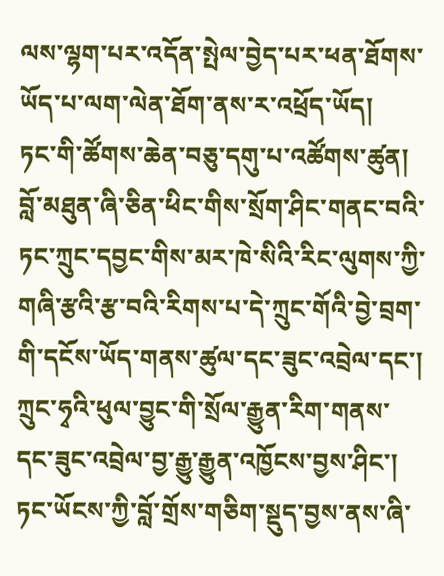ལས་ལྷག་པར་འདོན་སྤེལ་བྱེད་པར་ཕན་ཐོགས་ཡོད་པ་ལག་ལེན་ཐོག་ནས་ར་འཕྲོད་ཡོད།
ཏང་གི་ཚོགས་ཆེན་བཅུ་དགུ་པ་འཚོགས་ཚུན། བློ་མཐུན་ཞི་ཅིན་ཕིང་གིས་སྲོག་ཤིང་གནང་བའི་ཏང་ཀྲུང་དབྱང་གིས་མར་ཁེ་སིའི་རིང་ལུགས་ཀྱི་གཞི་རྩའི་རྩ་བའི་རིགས་པ་དེ་ཀྲུང་གོའི་བྱེ་བྲག་གི་དངོས་ཡོད་གནས་ཚུལ་དང་ཟུང་འབྲེལ་དང་། ཀྲུང་ཧྭའི་ཕུལ་བྱུང་གི་སྲོལ་རྒྱུན་རིག་གནས་དང་ཟུང་འབྲེལ་བྱ་རྒྱུ་རྒྱུན་འཁྱོངས་བྱས་ཤིང་། ཏང་ཡོངས་ཀྱི་བློ་གྲོས་གཅིག་སྡུད་བྱས་ནས་ཞི་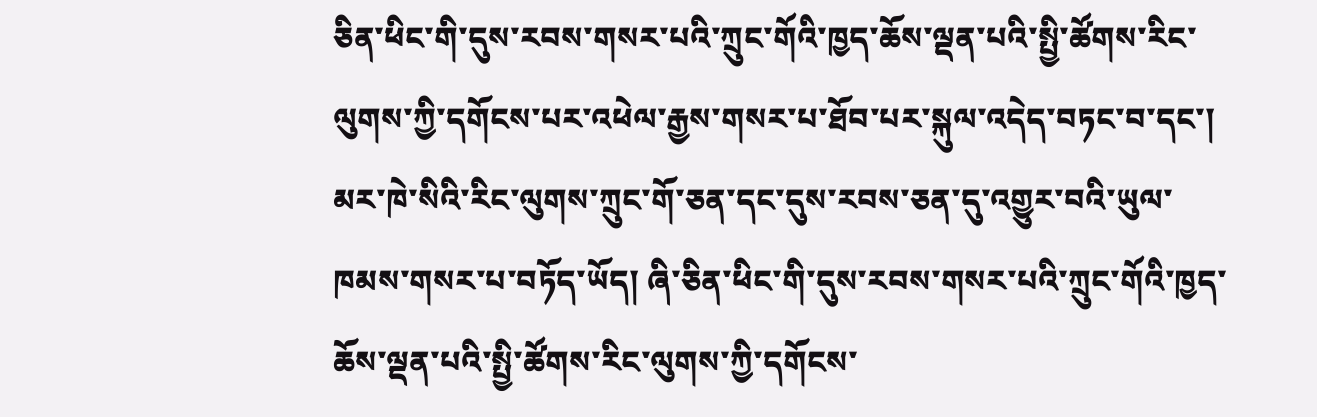ཅིན་ཕིང་གི་དུས་རབས་གསར་པའི་ཀྲུང་གོའི་ཁྱད་ཆོས་ལྡན་པའི་སྤྱི་ཚོགས་རིང་ལུགས་ཀྱི་དགོངས་པར་འཕེལ་རྒྱས་གསར་པ་ཐོབ་པར་སྐུལ་འདེད་བཏང་བ་དང་། མར་ཁེ་སིའི་རིང་ལུགས་ཀྲུང་གོ་ཅན་དང་དུས་རབས་ཅན་དུ་འགྱུར་བའི་ཡུལ་ཁམས་གསར་པ་བཏོད་ཡོད། ཞི་ཅིན་ཕིང་གི་དུས་རབས་གསར་པའི་ཀྲུང་གོའི་ཁྱད་ཆོས་ལྡན་པའི་སྤྱི་ཚོགས་རིང་ལུགས་ཀྱི་དགོངས་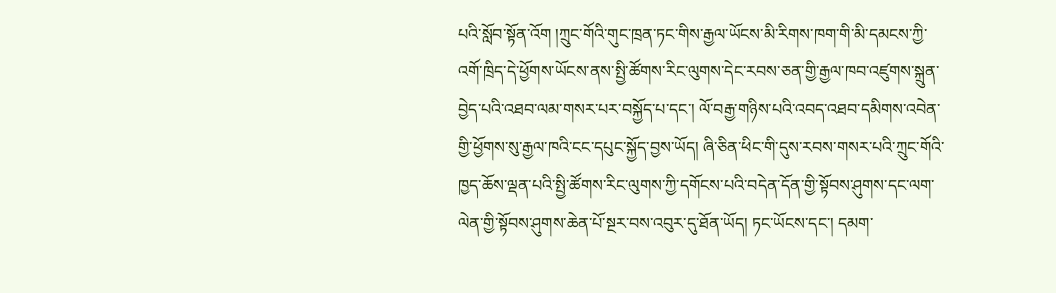པའི་སློབ་སྟོན་འོག །ཀྲུང་གོའི་གུང་ཁྲན་ཏང་གིས་རྒྱལ་ཡོངས་མི་རིགས་ཁག་གི་མི་དམངས་ཀྱི་འགོ་ཁྲིད་དེ་ཕྱོགས་ཡོངས་ནས་སྤྱི་ཚོགས་རིང་ལུགས་དེང་རབས་ཅན་གྱི་རྒྱལ་ཁབ་འཛུགས་སྐྲུན་བྱེད་པའི་འཐབ་ལམ་གསར་པར་བསྐྱོད་པ་དང་། ལོ་བརྒྱ་གཉིས་པའི་འབད་འཐབ་དམིགས་འབེན་གྱི་ཕྱོགས་སུ་རྒྱལ་ཁའི་ངང་དཔུང་སྐྱོད་བྱས་ཡོད། ཞི་ཅིན་ཕིང་གི་དུས་རབས་གསར་པའི་ཀྲུང་གོའི་ཁྱད་ཆོས་ལྡན་པའི་སྤྱི་ཚོགས་རིང་ལུགས་ཀྱི་དགོངས་པའི་བདེན་དོན་གྱི་སྟོབས་ཤུགས་དང་ལག་ལེན་གྱི་སྟོབས་ཤུགས་ཆེན་པོ་སྔར་བས་འབུར་དུ་ཐོན་ཡོད། ཏང་ཡོངས་དང་། དམག་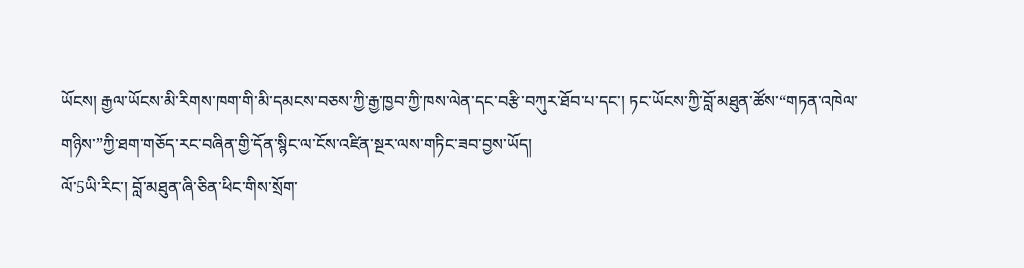ཡོངས། རྒྱལ་ཡོངས་མི་རིགས་ཁག་གི་མི་དམངས་བཅས་ཀྱི་རྒྱ་ཁྱབ་ཀྱི་ཁས་ལེན་དང་བརྩི་བཀུར་ཐོབ་པ་དང་། ཏང་ཡོངས་ཀྱི་བློ་མཐུན་ཚོས་“གཏན་འཁེལ་གཉིས་”ཀྱི་ཐག་གཅོད་རང་བཞིན་གྱི་དོན་སྙིང་ལ་ངོས་འཛིན་སྔར་ལས་གཏིང་ཟབ་བྱས་ཡོད།
ལོ་5ཡི་རིང་། བློ་མཐུན་ཞི་ཅིན་ཕིང་གིས་སྲོག་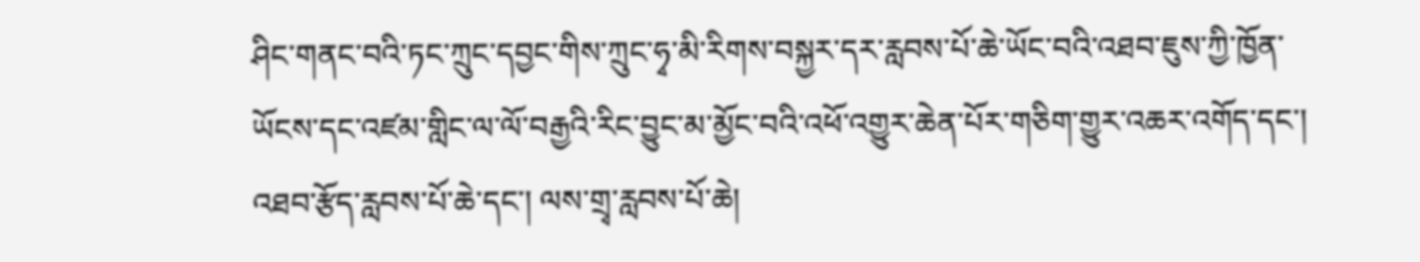ཤིང་གནང་བའི་ཏང་ཀྲུང་དབྱང་གིས་ཀྲུང་ཧྭ་མི་རིགས་བསྐྱར་དར་རླབས་པོ་ཆེ་ཡོང་བའི་འཐབ་ཇུས་ཀྱི་ཁྱོན་ཡོངས་དང་འཛམ་གླིང་ལ་ལོ་བརྒྱའི་རིང་བྱུང་མ་མྱོང་བའི་འཕོ་འགྱུར་ཆེན་པོར་གཅིག་གྱུར་འཆར་འགོད་དང་། འཐབ་རྩོད་རླབས་པོ་ཆེ་དང་། ལས་གྲྭ་རླབས་པོ་ཆེ།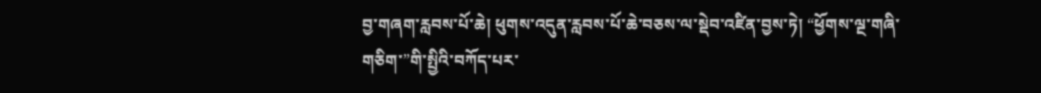བྱ་གཞག་རླབས་པོ་ཆེ། ཕུགས་འདུན་རླབས་པོ་ཆེ་བཅས་ལ་སྡེབ་འཛིན་བྱས་ཏེ། “ཕྱོགས་ལྔ་གཞི་གཅིག་”གི་སྤྱིའི་བཀོད་པར་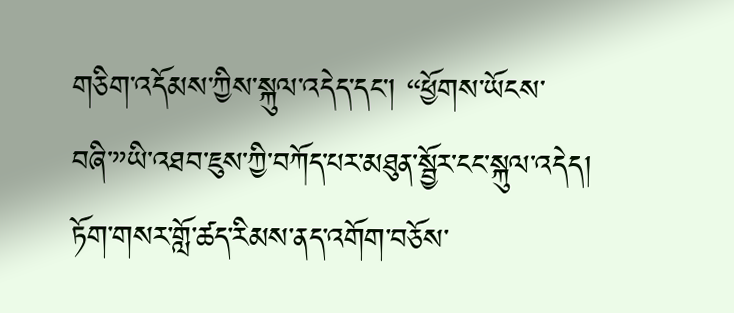གཅིག་འདོམས་ཀྱིས་སྐུལ་འདེད་དང་། “ཕྱོགས་ཡོངས་བཞི་”ཡི་འཐབ་ཇུས་ཀྱི་བཀོད་པར་མཐུན་སྦྱོར་ངང་སྐུལ་འདེད། ཏོག་གསར་གློ་ཚད་རིམས་ནད་འགོག་བཅོས་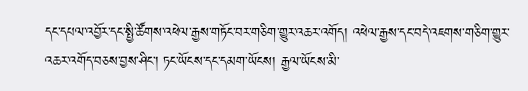དང་དཔལ་འབྱོར་དང་སྤྱི་ཚོགས་འཕེལ་རྒྱས་གཏོང་བར་གཅིག་གྱུར་འཆར་འགོད། འཕེལ་རྒྱས་དང་བདེ་འཇགས་གཅིག་གྱུར་འཆར་འགོད་བཅས་བྱས་ཤིང་། ཏང་ཡོངས་དང་དམག་ཡོངས། རྒྱལ་ཡོངས་མི་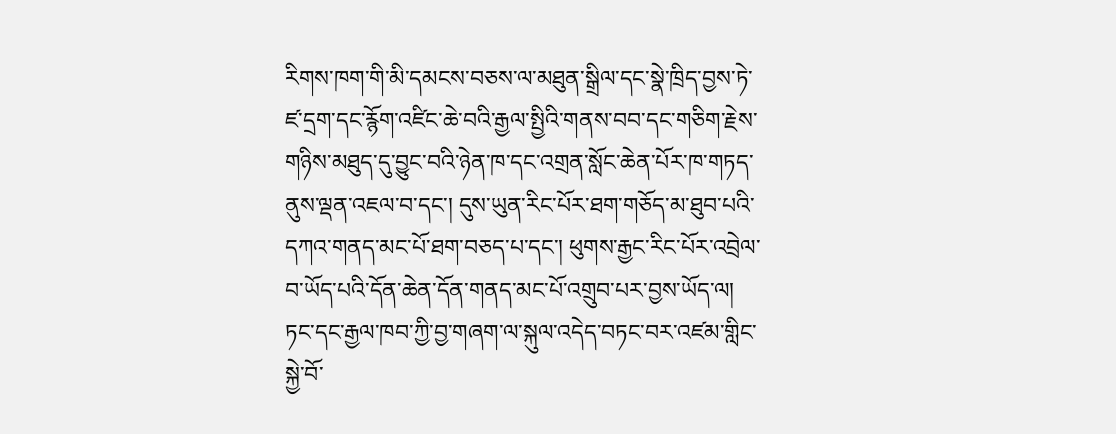རིགས་ཁག་གི་མི་དམངས་བཅས་ལ་མཐུན་སྒྲིལ་དང་སྣེ་ཁྲིད་བྱས་ཏེ་ཛ་དྲག་དང་རྙོག་འཛིང་ཆེ་བའི་རྒྱལ་སྤྱིའི་གནས་བབ་དང་གཅིག་རྗེས་གཉིས་མཐུད་དུ་བྱུང་བའི་ཉེན་ཁ་དང་འགྲན་སློང་ཆེན་པོར་ཁ་གཏད་ནུས་ལྡན་འཇལ་བ་དང་། དུས་ཡུན་རིང་པོར་ཐག་གཅོད་མ་ཐུབ་པའི་དཀའ་གནད་མང་པོ་ཐག་བཅད་པ་དང་། ཕུགས་རྒྱང་རིང་པོར་འབྲེལ་བ་ཡོད་པའི་དོན་ཆེན་དོན་གནད་མང་པོ་འགྲུབ་པར་བྱས་ཡོད་ལ། ཏང་དང་རྒྱལ་ཁབ་ཀྱི་བྱ་གཞག་ལ་སྐུལ་འདེད་བཏང་བར་འཛམ་གླིང་སྐྱེ་བོ་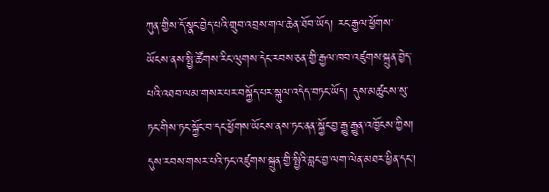ཀུན་གྱིས་དོ་སྣང་བྱེད་པའི་གྲུབ་འབྲས་གལ་ཆེན་ཐོབ་ཡོད། རང་རྒྱལ་ཕྱོགས་ཡོངས་ནས་སྤྱི་ཚོགས་རིང་ལུགས་དེང་རབས་ཅན་གྱི་རྒྱལ་ཁབ་འཛུགས་སྐྲུན་བྱེད་པའི་འཐབ་ལམ་གསར་པར་བསྐྱོད་པར་སྐུལ་འདེད་བཏང་ཡོད། དུས་མཚུངས་སུ་ཏང་གིས་ཏང་སྐྱོང་བ་དང་ཕྱོགས་ཡོངས་ནས་ཏང་ནན་སྐྱོང་བྱ་རྒྱུ་རྒྱུན་འཁྱོངས་ཀྱིས། དུས་རབས་གསར་པའི་ཏང་འཛུགས་སྐྲུན་གྱི་སྤྱིའི་བླང་བྱ་ལག་ལེན་མཐར་ཕྱིན་དང་།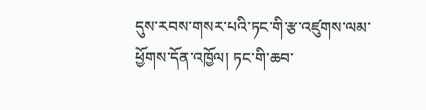དུས་རབས་གསར་པའི་ཏང་གི་རྩ་འཛུགས་ལམ་ཕྱོགས་དོན་འཁྱོལ། ཏང་གི་ཆབ་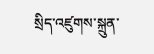སྲིད་འཛུགས་སྐྲུན་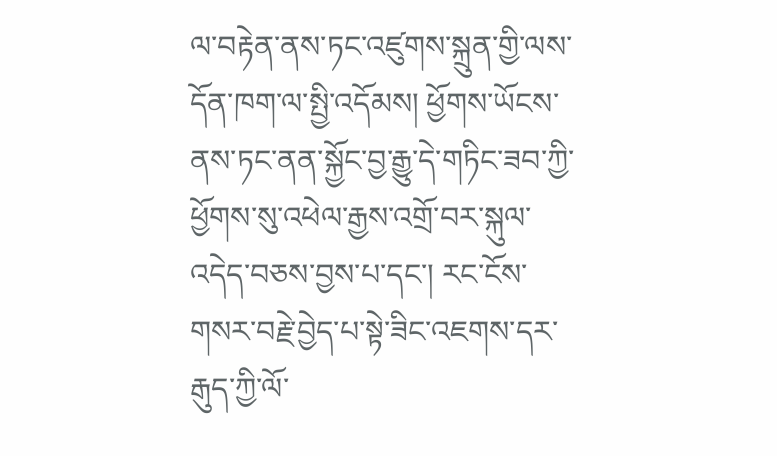ལ་བརྟེན་ནས་ཏང་འཛུགས་སྐྲུན་གྱི་ལས་དོན་ཁག་ལ་སྤྱི་འདོམས། ཕྱོགས་ཡོངས་ནས་ཏང་ནན་སྐྱོང་བྱ་རྒྱུ་དེ་གཏིང་ཟབ་ཀྱི་ཕྱོགས་སུ་འཕེལ་རྒྱས་འགྲོ་བར་སྐུལ་འདེད་བཅས་བྱས་པ་དང་། རང་ངོས་གསར་བརྗེ་བྱེད་པ་སྟེ་ཟིང་འཇགས་དར་རྒུད་ཀྱི་ལོ་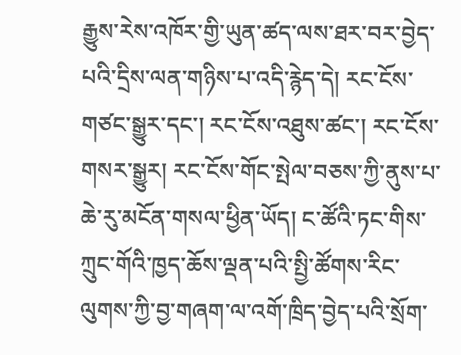རྒྱུས་རེས་འཁོར་གྱི་ཡུན་ཚད་ལས་ཐར་བར་བྱེད་པའི་དྲིས་ལན་གཉིས་པ་འདི་རྙེད་དེ། རང་ངོས་གཙང་སྒྱུར་དང་། རང་ངོས་འཐུས་ཚང་། རང་ངོས་གསར་སྒྱུར། རང་ངོས་གོང་སྤེལ་བཅས་ཀྱི་ནུས་པ་ཆེ་རུ་མངོན་གསལ་ཕྱིན་ཡོད། ང་ཚོའི་ཏང་གིས་ཀྲུང་གོའི་ཁྱད་ཆོས་ལྡན་པའི་སྤྱི་ཚོགས་རིང་ལུགས་ཀྱི་བྱ་གཞག་ལ་འགོ་ཁྲིད་བྱེད་པའི་སྲོག་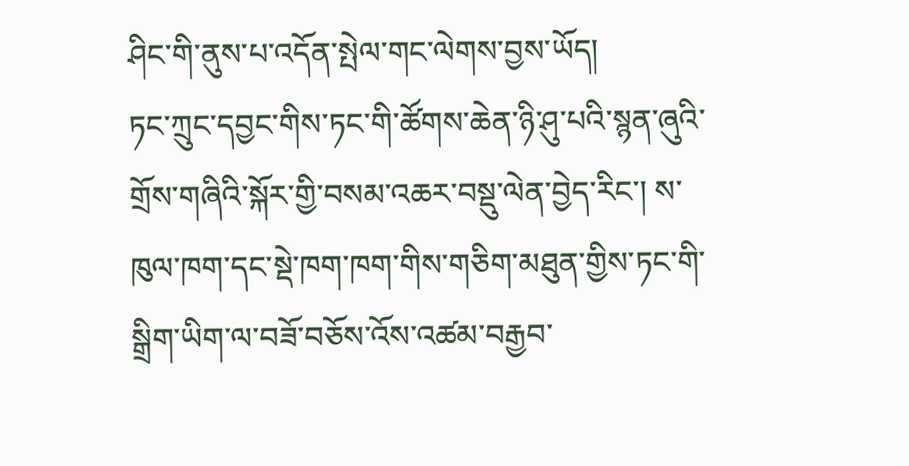ཤིང་གི་ནུས་པ་འདོན་སྤེལ་གང་ལེགས་བྱས་ཡོད།
ཏང་ཀྲུང་དབྱང་གིས་ཏང་གི་ཚོགས་ཆེན་ཉི་ཤུ་པའི་སྙན་ཞུའི་གྲོས་གཞིའི་སྐོར་གྱི་བསམ་འཆར་བསྡུ་ལེན་བྱེད་རིང་། ས་ཁུལ་ཁག་དང་སྡེ་ཁག་ཁག་གིས་གཅིག་མཐུན་གྱིས་ཏང་གི་སྒྲིག་ཡིག་ལ་བཟོ་བཅོས་འོས་འཚམ་བརྒྱབ་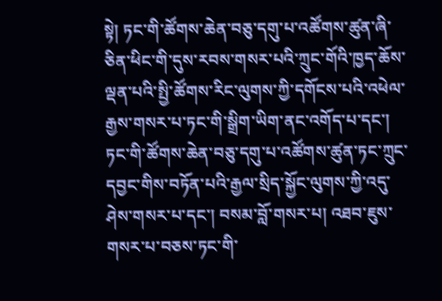སྟེ། ཏང་གི་ཚོགས་ཆེན་བཅུ་དགུ་པ་འཚོགས་ཚུན་ཞི་ཅིན་ཕིང་གི་དུས་རབས་གསར་པའི་ཀྲུང་གོའི་ཁྱད་ཆོས་ལྡན་པའི་སྤྱི་ཚོགས་རིང་ལུགས་ཀྱི་དགོངས་པའི་འཕེལ་རྒྱས་གསར་པ་ཏང་གི་སྒྲིག་ཡིག་ནང་འགོད་པ་དང་། ཏང་གི་ཚོགས་ཆེན་བཅུ་དགུ་པ་འཚོགས་ཚུན་ཏང་ཀྲུང་དབྱང་གིས་བཏོན་པའི་རྒྱལ་སྲིད་སྐྱོང་ལུགས་ཀྱི་འདུ་ཤེས་གསར་པ་དང་། བསམ་བློ་གསར་པ། འཐབ་ཇུས་གསར་པ་བཅས་ཏང་གི་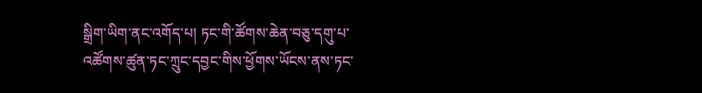སྒྲིག་ཡིག་ནང་འགོད་པ། ཏང་གི་ཚོགས་ཆེན་བཅུ་དགུ་པ་འཚོགས་ཚུན་ཏང་ཀྲུང་དབྱང་གིས་ཕྱོགས་ཡོངས་ནས་ཏང་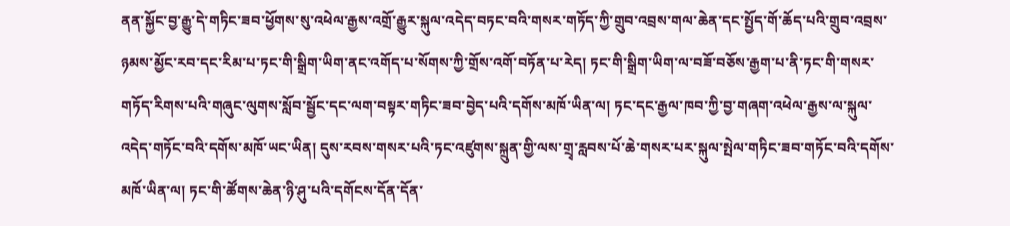ནན་སྐྱོང་བྱ་རྒྱུ་དེ་གཏིང་ཟབ་ཕྱོགས་སུ་འཕེལ་རྒྱས་འགྲོ་རྒྱུར་སྐུལ་འདེད་བཏང་བའི་གསར་གཏོད་ཀྱི་གྲུབ་འབྲས་གལ་ཆེན་དང་སྤྱོད་གོ་ཆོད་པའི་གྲུབ་འབྲས་ཉམས་མྱོང་རབ་དང་རིམ་པ་ཏང་གི་སྒྲིག་ཡིག་ནང་འགོད་པ་སོགས་ཀྱི་གྲོས་འགོ་བཏོན་པ་རེད། ཏང་གི་སྒྲིག་ཡིག་ལ་བཟོ་བཅོས་རྒྱག་པ་ནི་ཏང་གི་གསར་གཏོད་རིགས་པའི་གཞུང་ལུགས་སློབ་སྦྱོང་དང་ལག་བསྟར་གཏིང་ཟབ་བྱེད་པའི་དགོས་མཁོ་ཡིན་ལ། ཏང་དང་རྒྱལ་ཁབ་ཀྱི་བྱ་གཞག་འཕེལ་རྒྱས་ལ་སྐུལ་འདེད་གཏོང་བའི་དགོས་མཁོ་ཡང་ཡིན། དུས་རབས་གསར་པའི་ཏང་འཛུགས་སྐྲུན་གྱི་ལས་གྲྭ་རླབས་པོ་ཆེ་གསར་པར་སྐུལ་སྤེལ་གཏིང་ཟབ་གཏོང་བའི་དགོས་མཁོ་ཡིན་ལ། ཏང་གི་ཚོགས་ཆེན་ཉི་ཤུ་པའི་དགོངས་དོན་དོན་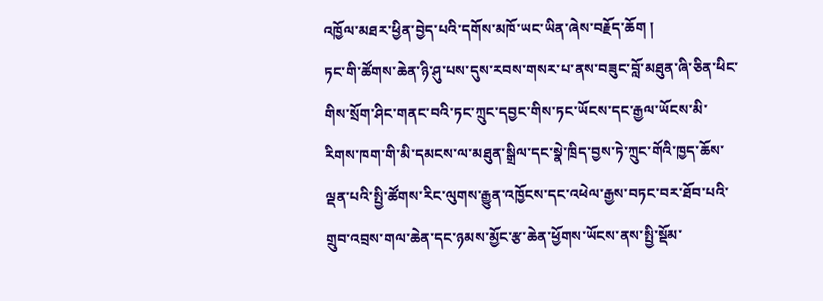འཁྱོལ་མཐར་ཕྱིན་བྱེད་པའི་དགོས་མཁོ་ཡང་ཡིན་ཞེས་བརྗོད་ཆོག །
ཏང་གི་ཚོགས་ཆེན་ཉི་ཤུ་པས་དུས་རབས་གསར་པ་ནས་བཟུང་བློ་མཐུན་ཞི་ཅིན་ཕིང་གིས་སྲོག་ཤིང་གནང་བའི་ཏང་ཀྲུང་དབྱང་གིས་ཏང་ཡོངས་དང་རྒྱལ་ཡོངས་མི་རིགས་ཁག་གི་མི་དམངས་ལ་མཐུན་སྒྲིལ་དང་སྣེ་ཁྲིད་བྱས་ཏེ་ཀྲུང་གོའི་ཁྱད་ཆོས་ལྡན་པའི་སྤྱི་ཚོགས་རིང་ལུགས་རྒྱུན་འཁྱོངས་དང་འཕེལ་རྒྱས་བཏང་བར་ཐོབ་པའི་གྲུབ་འབྲས་གལ་ཆེན་དང་ཉམས་མྱོང་རྩ་ཆེན་ཕྱོགས་ཡོངས་ནས་སྤྱི་སྡོམ་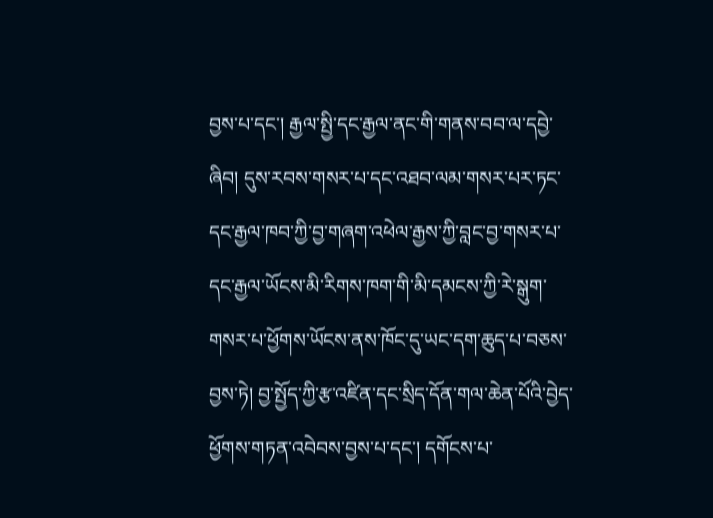བྱས་པ་དང་། རྒྱལ་སྤྱི་དང་རྒྱལ་ནང་གི་གནས་བབ་ལ་དབྱེ་ཞིབ། དུས་རབས་གསར་པ་དང་འཐབ་ལམ་གསར་པར་ཏང་དང་རྒྱལ་ཁབ་ཀྱི་བྱ་གཞག་འཕེལ་རྒྱས་ཀྱི་བླང་བྱ་གསར་པ་དང་རྒྱལ་ཡོངས་མི་རིགས་ཁག་གི་མི་དམངས་ཀྱི་རེ་སྒུག་གསར་པ་ཕྱོགས་ཡོངས་ནས་ཁོང་དུ་ཡང་དག་ཆུད་པ་བཅས་བྱས་ཏེ། བྱ་སྤྱོད་ཀྱི་རྩ་འཛིན་དང་སྲིད་དོན་གལ་ཆེན་པོའི་བྱེད་ཕྱོགས་གཏན་འབེབས་བྱས་པ་དང་། དགོངས་པ་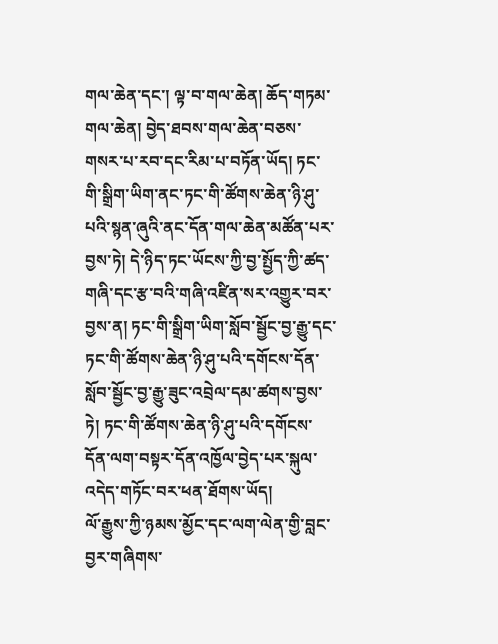གལ་ཆེན་དང་། ལྟ་བ་གལ་ཆེན། ཆོད་གཏམ་གལ་ཆེན། བྱེད་ཐབས་གལ་ཆེན་བཅས་གསར་པ་རབ་དང་རིམ་པ་བཏོན་ཡོད། ཏང་གི་སྒྲིག་ཡིག་ནང་ཏང་གི་ཚོགས་ཆེན་ཉི་ཤུ་པའི་སྙན་ཞུའི་ནང་དོན་གལ་ཆེན་མཚོན་པར་བྱས་ཏེ། དེ་ཉིད་ཏང་ཡོངས་ཀྱི་བྱ་སྤྱོད་ཀྱི་ཚད་གཞི་དང་རྩ་བའི་གཞི་འཛིན་སར་འགྱུར་བར་བྱས་ན། ཏང་གི་སྒྲིག་ཡིག་སློབ་སྦྱོང་བྱ་རྒྱུ་དང་ཏང་གི་ཚོགས་ཆེན་ཉི་ཤུ་པའི་དགོངས་དོན་སློབ་སྦྱོང་བྱ་རྒྱུ་ཟུང་འབྲེལ་དམ་ཚགས་བྱས་ཏེ། ཏང་གི་ཚོགས་ཆེན་ཉི་ཤུ་པའི་དགོངས་དོན་ལག་བསྟར་དོན་འཁྱོལ་བྱེད་པར་སྐུལ་འདེད་གཏོང་བར་ཕན་ཐོགས་ཡོད།
ལོ་རྒྱུས་ཀྱི་ཉམས་མྱོང་དང་ལག་ལེན་གྱི་བླང་བྱར་གཞིགས་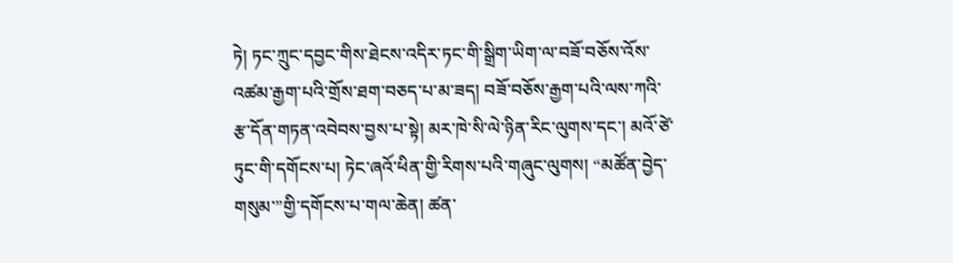ཏེ། ཏང་ཀྲུང་དབྱང་གིས་ཐེངས་འདིར་ཏང་གི་སྒྲིག་ཡིག་ལ་བཟོ་བཅོས་འོས་འཚམ་རྒྱག་པའི་གྲོས་ཐག་བཅད་པ་མ་ཟད། བཟོ་བཅོས་རྒྱག་པའི་ལས་ཀའི་རྩ་དོན་གཏན་འབེབས་བྱས་པ་སྟེ། མར་ཁེ་སི་ལེ་ཉིན་རིང་ལུགས་དང་། མའོ་ཙེ་ཏུང་གི་དགོངས་པ། ཏེང་ཞའོ་ཕིན་གྱི་རིགས་པའི་གཞུང་ལུགས། “མཚོན་བྱེད་གསུམ་”གྱི་དགོངས་པ་གལ་ཆེན། ཚན་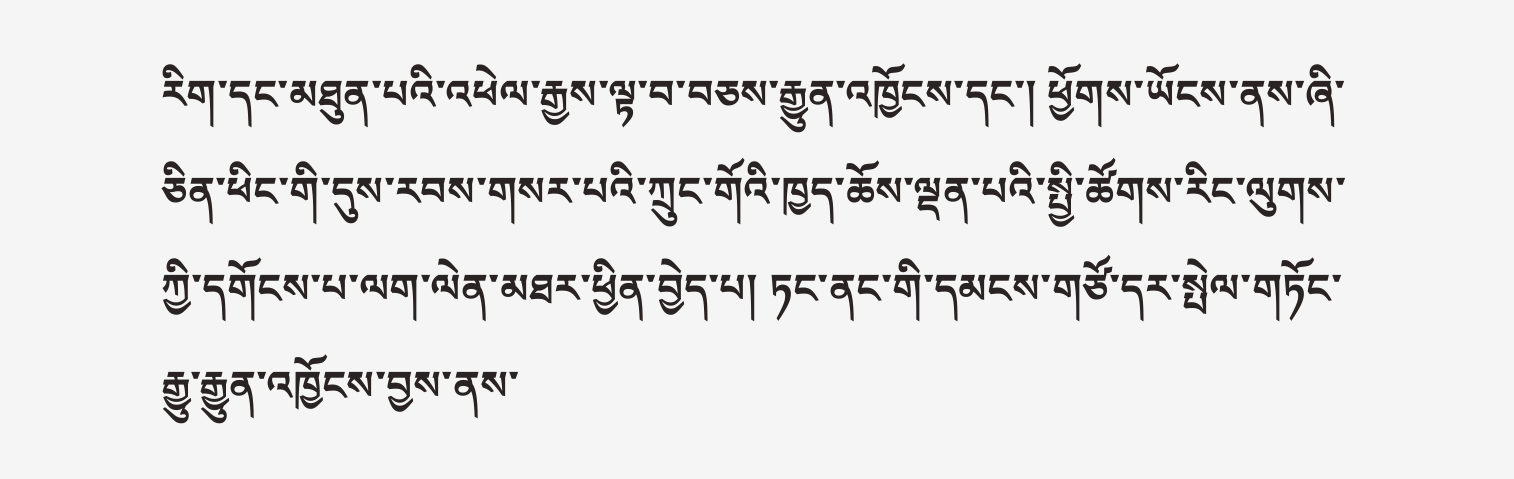རིག་དང་མཐུན་པའི་འཕེལ་རྒྱས་ལྟ་བ་བཅས་རྒྱུན་འཁྱོངས་དང་། ཕྱོགས་ཡོངས་ནས་ཞི་ཅིན་ཕིང་གི་དུས་རབས་གསར་པའི་ཀྲུང་གོའི་ཁྱད་ཆོས་ལྡན་པའི་སྤྱི་ཚོགས་རིང་ལུགས་ཀྱི་དགོངས་པ་ལག་ལེན་མཐར་ཕྱིན་བྱེད་པ། ཏང་ནང་གི་དམངས་གཙོ་དར་སྤེལ་གཏོང་རྒྱུ་རྒྱུན་འཁྱོངས་བྱས་ནས་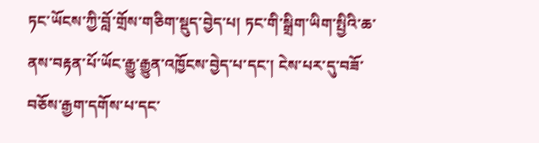ཏང་ཡོངས་ཀྱི་བློ་གྲོས་གཅིག་སྡུད་བྱེད་པ། ཏང་གི་སྒྲིག་ཡིག་སྤྱིའི་ཆ་ནས་བརྟན་པོ་ཡོང་རྒྱུ་རྒྱུན་འཁྱོངས་བྱེད་པ་དང་། ངེས་པར་དུ་བཟོ་བཅོས་རྒྱག་དགོས་པ་དང་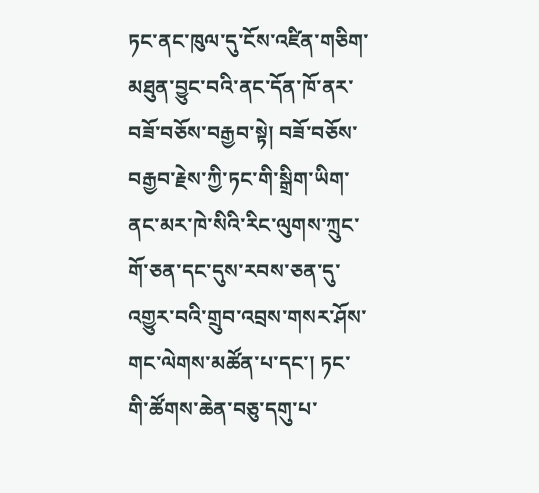ཏང་ནང་ཁུལ་དུ་ངོས་འཛིན་གཅིག་མཐུན་བྱུང་བའི་ནང་དོན་ཁོ་ནར་བཟོ་བཅོས་བརྒྱབ་སྟེ། བཟོ་བཅོས་བརྒྱབ་རྗེས་ཀྱི་ཏང་གི་སྒྲིག་ཡིག་ནང་མར་ཁེ་སིའི་རིང་ལུགས་ཀྲུང་གོ་ཅན་དང་དུས་རབས་ཅན་དུ་འགྱུར་བའི་གྲུབ་འབྲས་གསར་ཤོས་གང་ལེགས་མཚོན་པ་དང་། ཏང་གི་ཚོགས་ཆེན་བཅུ་དགུ་པ་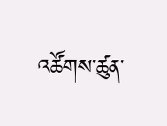འཚོགས་ཚུན་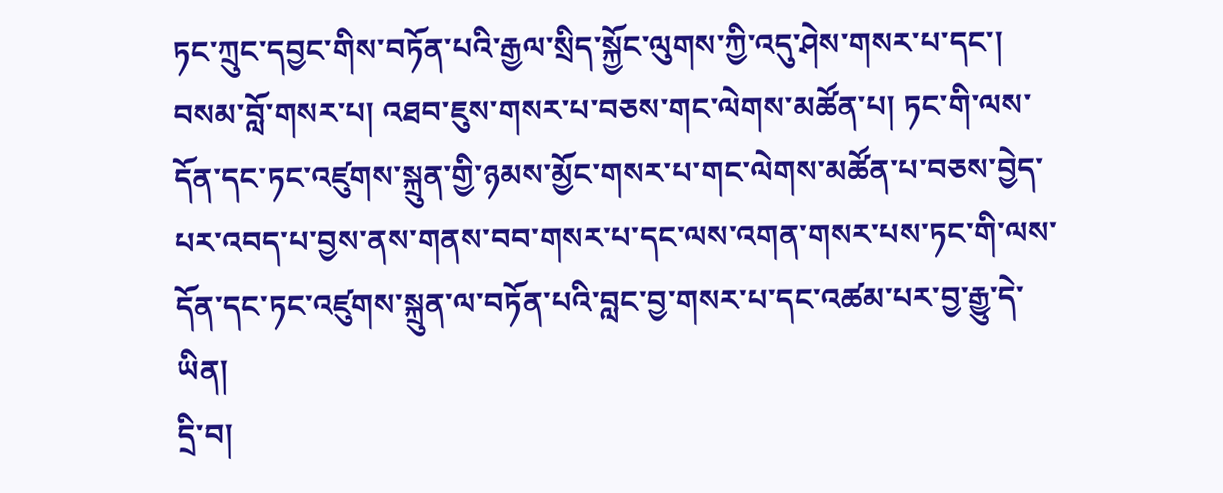ཏང་ཀྲུང་དབྱང་གིས་བཏོན་པའི་རྒྱལ་སྲིད་སྐྱོང་ལུགས་ཀྱི་འདུ་ཤེས་གསར་པ་དང་། བསམ་བློ་གསར་པ། འཐབ་ཇུས་གསར་པ་བཅས་གང་ལེགས་མཚོན་པ། ཏང་གི་ལས་དོན་དང་ཏང་འཛུགས་སྐྲུན་གྱི་ཉམས་མྱོང་གསར་པ་གང་ལེགས་མཚོན་པ་བཅས་བྱེད་པར་འབད་པ་བྱས་ནས་གནས་བབ་གསར་པ་དང་ལས་འགན་གསར་པས་ཏང་གི་ལས་དོན་དང་ཏང་འཛུགས་སྐྲུན་ལ་བཏོན་པའི་བླང་བྱ་གསར་པ་དང་འཚམ་པར་བྱ་རྒྱུ་དེ་ཡིན།
དྲི་བ།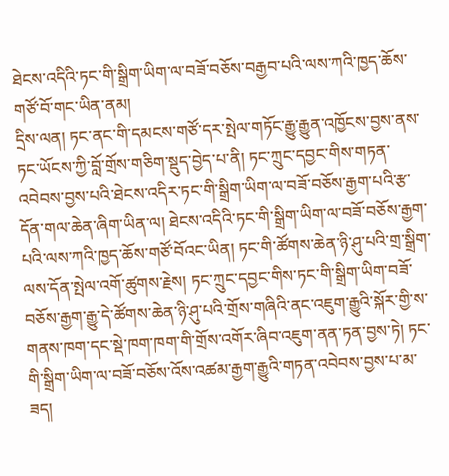ཐེངས་འདིའི་ཏང་གི་སྒྲིག་ཡིག་ལ་བཟོ་བཅོས་བརྒྱབ་པའི་ལས་ཀའི་ཁྱད་ཆོས་གཙོ་བོ་གང་ཡིན་ནམ།
དྲིས་ལན། ཏང་ནང་གི་དམངས་གཙོ་དར་སྤེལ་གཏོང་རྒྱུ་རྒྱུན་འཁྱོངས་བྱས་ནས་ཏང་ཡོངས་ཀྱི་བློ་གྲོས་གཅིག་སྡུད་བྱེད་པ་ནི། ཏང་ཀྲུང་དབྱང་གིས་གཏན་འབེབས་བྱས་པའི་ཐེངས་འདིར་ཏང་གི་སྒྲིག་ཡིག་ལ་བཟོ་བཅོས་རྒྱག་པའི་རྩ་དོན་གལ་ཆེན་ཞིག་ཡིན་ལ། ཐེངས་འདིའི་ཏང་གི་སྒྲིག་ཡིག་ལ་བཟོ་བཅོས་རྒྱག་པའི་ལས་ཀའི་ཁྱད་ཆོས་གཙོ་བོའང་ཡིན། ཏང་གི་ཚོགས་ཆེན་ཉི་ཤུ་པའི་གྲ་སྒྲིག་ལས་དོན་སྤེལ་འགོ་ཚུགས་རྗེས། ཏང་ཀྲུང་དབྱང་གིས་ཏང་གི་སྒྲིག་ཡིག་བཟོ་བཅོས་རྒྱག་རྒྱུ་དེ་ཚོགས་ཆེན་ཉི་ཤུ་པའི་གྲོས་གཞིའི་ནང་འཇུག་རྒྱུའི་སྐོར་གྱི་ས་གནས་ཁག་དང་སྡེ་ཁག་ཁག་གི་གྲོས་འགོར་ཞིབ་འཇུག་ནན་ཏན་བྱས་ཏེ། ཏང་གི་སྒྲིག་ཡིག་ལ་བཟོ་བཅོས་འོས་འཚམ་རྒྱག་རྒྱུའི་གཏན་འབེབས་བྱས་པ་མ་ཟད།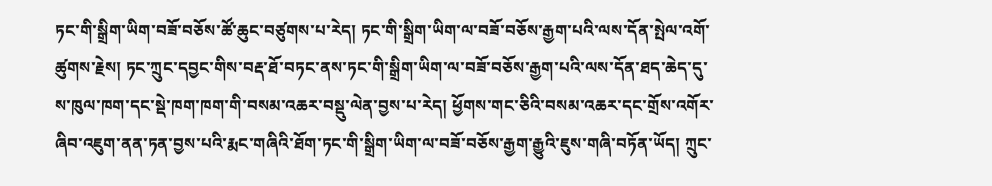ཏང་གི་སྒྲིག་ཡིག་བཟོ་བཅོས་ཚོ་ཆུང་བཙུགས་པ་རེད། ཏང་གི་སྒྲིག་ཡིག་ལ་བཟོ་བཅོས་རྒྱག་པའི་ལས་དོན་སྤེལ་འགོ་ཚུགས་རྗེས། ཏང་ཀྲུང་དབྱང་གིས་བརྡ་ཐོ་བཏང་ནས་ཏང་གི་སྒྲིག་ཡིག་ལ་བཟོ་བཅོས་རྒྱག་པའི་ལས་དོན་ཐད་ཆེད་དུ་ས་ཁུལ་ཁག་དང་སྡེ་ཁག་ཁག་གི་བསམ་འཆར་བསྡུ་ལེན་བྱས་པ་རེད། ཕྱོགས་གང་ཅིའི་བསམ་འཆར་དང་གྲོས་འགོར་ཞིབ་འཇུག་ནན་ཏན་བྱས་པའི་རྨང་གཞིའི་ཐོག་ཏང་གི་སྒྲིག་ཡིག་ལ་བཟོ་བཅོས་རྒྱག་རྒྱུའི་ཇུས་གཞི་བཏོན་ཡོད། ཀྲུང་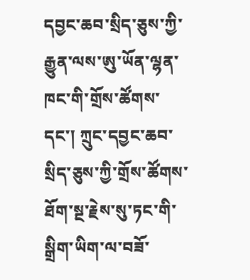དབྱང་ཆབ་སྲིད་ཅུས་ཀྱི་རྒྱུན་ལས་ཨུ་ཡོན་ལྷན་ཁང་གི་གྲོས་ཚོགས་དང་། ཀྲུང་དབྱང་ཆབ་སྲིད་ཅུས་ཀྱི་གྲོས་ཚོགས་ཐོག་སྔ་རྗེས་སུ་ཏང་གི་སྒྲིག་ཡིག་ལ་བཟོ་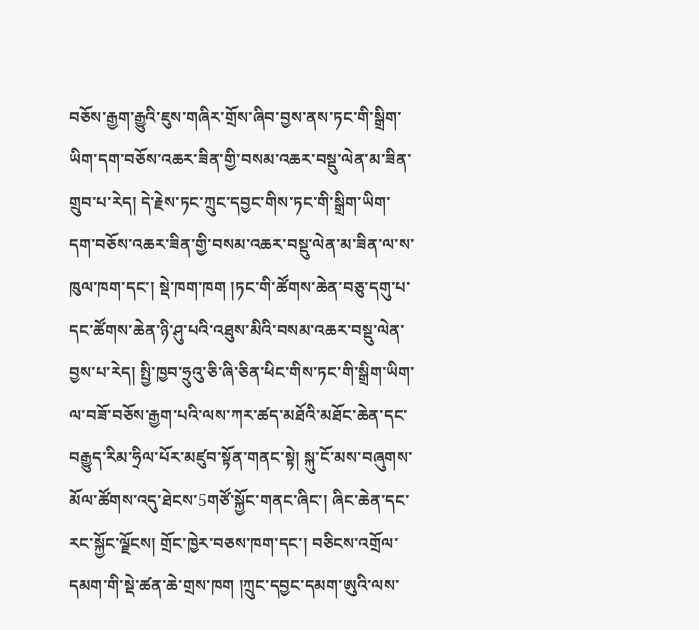བཅོས་རྒྱག་རྒྱུའི་ཇུས་གཞིར་གྲོས་ཞིབ་བྱས་ནས་ཏང་གི་སྒྲིག་ཡིག་དག་བཅོས་འཆར་ཟིན་གྱི་བསམ་འཆར་བསྡུ་ལེན་མ་ཟིན་གྲུབ་པ་རེད། དེ་རྗེས་ཏང་ཀྲུང་དབྱང་གིས་ཏང་གི་སྒྲིག་ཡིག་དག་བཅོས་འཆར་ཟིན་གྱི་བསམ་འཆར་བསྡུ་ལེན་མ་ཟིན་ལ་ས་ཁུལ་ཁག་དང་། སྡེ་ཁག་ཁག །ཏང་གི་ཚོགས་ཆེན་བཅུ་དགུ་པ་དང་ཚོགས་ཆེན་ཉི་ཤུ་པའི་འཐུས་མིའི་བསམ་འཆར་བསྡུ་ལེན་བྱས་པ་རེད། སྤྱི་ཁྱབ་ཧྲུའུ་ཅི་ཞི་ཅིན་ཕིང་གིས་ཏང་གི་སྒྲིག་ཡིག་ལ་བཟོ་བཅོས་རྒྱག་པའི་ལས་ཀར་ཚད་མཐོའི་མཐོང་ཆེན་དང་བརྒྱུད་རིམ་ཧྲིལ་པོར་མཛུབ་སྟོན་གནང་སྟེ། སྐུ་ངོ་མས་བཞུགས་མོལ་ཚོགས་འདུ་ཐེངས་5གཙོ་སྐྱོང་གནང་ཞིང་། ཞིང་ཆེན་དང་རང་སྐྱོང་ལྗོངས། གྲོང་ཁྱེར་བཅས་ཁག་དང་། བཅིངས་འགྲོལ་དམག་གི་སྡེ་ཚན་ཆེ་གྲས་ཁག །ཀྲུང་དབྱང་དམག་ཨུའི་ལས་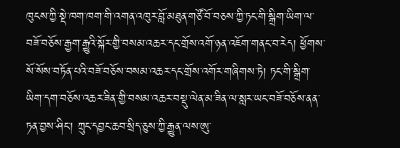ཁུངས་ཀྱི་སྡེ་ཁག་ཁག་གི་འགན་འཁུར་བློ་མཐུན་གཙོ་བོ་བཅས་ཀྱི་ཏང་གི་སྒྲིག་ཡིག་ལ་བཟོ་བཅོས་རྒྱག་རྒྱུའི་སྐོར་གྱི་བསམ་འཆར་དང་གྲོས་འགོ་ཉན་འཇོག་གནང་བ་རེད། ཕྱོགས་སོ་སོས་བཏོན་པའི་བཟོ་བཅོས་བསམ་འཆར་དང་གྲོས་འགོར་གཞིགས་ཏེ། ཏང་གི་སྒྲིག་ཡིག་དག་བཅོས་འཆར་ཟིན་གྱི་བསམ་འཆར་བསྡུ་ལེན་མ་ཟིན་ལ་སླར་ཡང་བཟོ་བཅོས་ནན་ཏན་བྱས་ཤིང་། ཀྲུང་དབྱང་ཆབ་སྲིད་ཅུས་ཀྱི་རྒྱུན་ལས་ཨུ་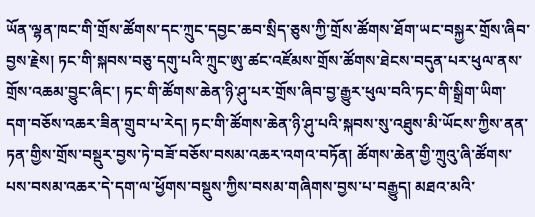ཡོན་ལྷན་ཁང་གི་གྲོས་ཚོགས་དང་ཀྲུང་དབྱང་ཆབ་སྲིད་ཅུས་ཀྱི་གྲོས་ཚོགས་ཐོག་ཡང་བསྐྱར་གྲོས་ཞིབ་བྱས་རྗེས། ཏང་གི་སྐབས་བཅུ་དགུ་པའི་ཀྲུང་ཨུ་ཚང་འཛོམས་གྲོས་ཚོགས་ཐེངས་བདུན་པར་ཕུལ་ནས་གྲོས་འཆམ་བྱུང་ཞིང་། ཏང་གི་ཚོགས་ཆེན་ཉི་ཤུ་པར་གྲོས་ཞིབ་བྱ་རྒྱུར་ཕུལ་བའི་ཏང་གི་སྒྲིག་ཡིག་དག་བཅོས་འཆར་ཟིན་གྲུབ་པ་རེད། ཏང་གི་ཚོགས་ཆེན་ཉི་ཤུ་པའི་སྐབས་སུ་འཐུས་མི་ཡོངས་ཀྱིས་ནན་ཏན་གྱིས་གྲོས་བསྡུར་བྱས་ཏེ་བཟོ་བཅོས་བསམ་འཆར་འགའ་བཏོན། ཚོགས་ཆེན་གྱི་ཀྲུའུ་ཞི་ཚོགས་པས་བསམ་འཆར་དེ་དག་ལ་ཕྱོགས་བསྡུས་ཀྱིས་བསམ་གཞིགས་བྱས་པ་བརྒྱུད། མཐའ་མའི་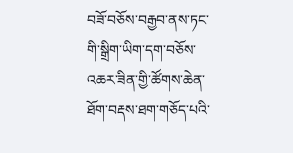བཟོ་བཅོས་བརྒྱབ་ནས་ཏང་གི་སྒྲིག་ཡིག་དག་བཅོས་འཆར་ཟིན་གྱི་ཚོགས་ཆེན་ཐོག་བརྡས་ཐག་གཅོད་པའི་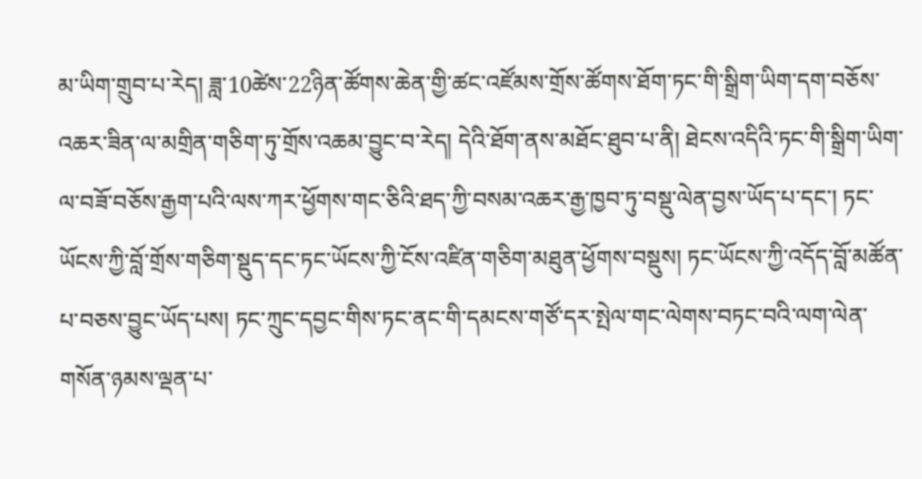མ་ཡིག་གྲུབ་པ་རེད། ཟླ་10ཚེས་22ཉིན་ཚོགས་ཆེན་གྱི་ཚང་འཛོམས་གྲོས་ཚོགས་ཐོག་ཏང་གི་སྒྲིག་ཡིག་དག་བཅོས་འཆར་ཟིན་ལ་མགྲིན་གཅིག་ཏུ་གྲོས་འཆམ་བྱུང་བ་རེད། དེའི་ཐོག་ནས་མཐོང་ཐུབ་པ་ནི། ཐེངས་འདིའི་ཏང་གི་སྒྲིག་ཡིག་ལ་བཟོ་བཅོས་རྒྱག་པའི་ལས་ཀར་ཕྱོགས་གང་ཅིའི་ཐད་ཀྱི་བསམ་འཆར་རྒྱ་ཁྱབ་ཏུ་བསྡུ་ལེན་བྱས་ཡོད་པ་དང་། ཏང་ཡོངས་ཀྱི་བློ་གྲོས་གཅིག་སྡུད་དང་ཏང་ཡོངས་ཀྱི་ངོས་འཛིན་གཅིག་མཐུན་ཕྱོགས་བསྡུས། ཏང་ཡོངས་ཀྱི་འདོད་བློ་མཚོན་པ་བཅས་བྱུང་ཡོད་པས། ཏང་ཀྲུང་དབྱང་གིས་ཏང་ནང་གི་དམངས་གཙོ་དར་སྤེལ་གང་ལེགས་བཏང་བའི་ལག་ལེན་གསོན་ཉམས་ལྡན་པ་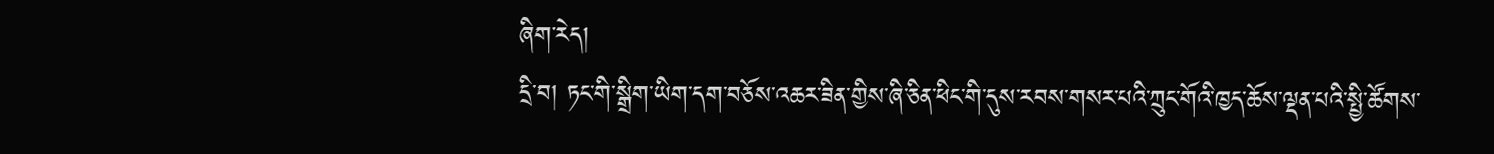ཞིག་རེད།
དྲི་བ། ཏང་གི་སྒྲིག་ཡིག་དག་བཅོས་འཆར་ཟིན་གྱིས་ཞི་ཅིན་ཕིང་གི་དུས་རབས་གསར་པའི་ཀྲུང་གོའི་ཁྱད་ཆོས་ལྡན་པའི་སྤྱི་ཚོགས་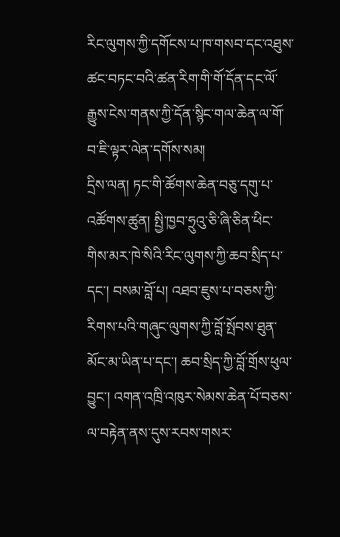རིང་ལུགས་ཀྱི་དགོངས་པ་ཁ་གསབ་དང་འཐུས་ཚང་བཏང་བའི་ཚན་རིག་གི་གོ་དོན་དང་ལོ་རྒྱུས་ངེས་གནས་ཀྱི་དོན་སྙིང་གལ་ཆེན་ལ་གོ་བ་ཇི་ལྟར་ལེན་དགོས་སམ།
དྲིས་ལན། ཏང་གི་ཚོགས་ཆེན་བཅུ་དགུ་པ་འཚོགས་ཚུན། སྤྱི་ཁྱབ་ཧྲུའུ་ཅི་ཞི་ཅིན་ཕིང་གིས་མར་ཁེ་སིའི་རིང་ལུགས་ཀྱི་ཆབ་སྲིད་པ་དང་། བསམ་བློ་པ། འཐབ་ཇུས་པ་བཅས་ཀྱི་རིགས་པའི་གཞུང་ལུགས་ཀྱི་བློ་སྤོབས་ཐུན་མོང་མ་ཡིན་པ་དང་། ཆབ་སྲིད་ཀྱི་བློ་གྲོས་ཕུལ་བྱུང་། འགན་འཁྲི་འཁུར་སེམས་ཆེན་པོ་བཅས་ལ་བརྟེན་ནས་དུས་རབས་གསར་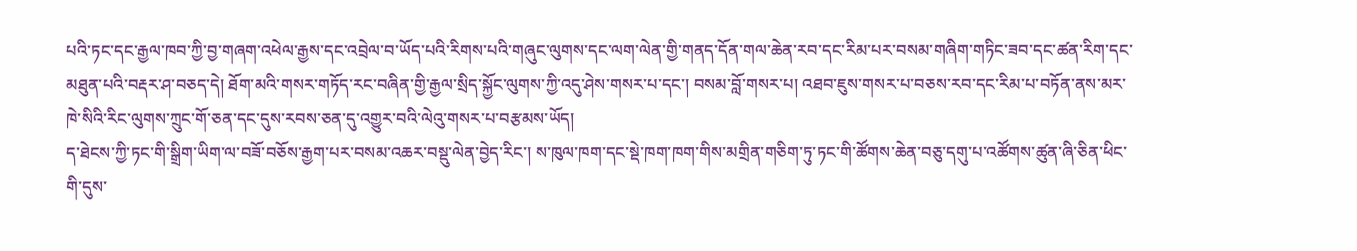པའི་ཏང་དང་རྒྱལ་ཁབ་ཀྱི་བྱ་གཞག་འཕེལ་རྒྱས་དང་འབྲེལ་བ་ཡོད་པའི་རིགས་པའི་གཞུང་ལུགས་དང་ལག་ལེན་གྱི་གནད་དོན་གལ་ཆེན་རབ་དང་རིམ་པར་བསམ་གཞིག་གཏིང་ཟབ་དང་ཚན་རིག་དང་མཐུན་པའི་བརྡར་ཤ་བཅད་དེ། ཐོག་མའི་གསར་གཏོད་རང་བཞིན་གྱི་རྒྱལ་སྲིད་སྐྱོང་ལུགས་ཀྱི་འདུ་ཤེས་གསར་པ་དང་། བསམ་བློ་གསར་པ། འཐབ་ཇུས་གསར་པ་བཅས་རབ་དང་རིམ་པ་བཏོན་ནས་མར་ཁེ་སིའི་རིང་ལུགས་ཀྲུང་གོ་ཅན་དང་དུས་རབས་ཅན་དུ་འགྱུར་བའི་ལེའུ་གསར་པ་བརྩམས་ཡོད།
ད་ཐེངས་ཀྱི་ཏང་གི་སྒྲིག་ཡིག་ལ་བཟོ་བཅོས་རྒྱག་པར་བསམ་འཆར་བསྡུ་ལེན་བྱེད་རིང་། ས་ཁུལ་ཁག་དང་སྡེ་ཁག་ཁག་གིས་མགྲིན་གཅིག་ཏུ་ཏང་གི་ཚོགས་ཆེན་བཅུ་དགུ་པ་འཚོགས་ཚུན་ཞི་ཅིན་ཕིང་གི་དུས་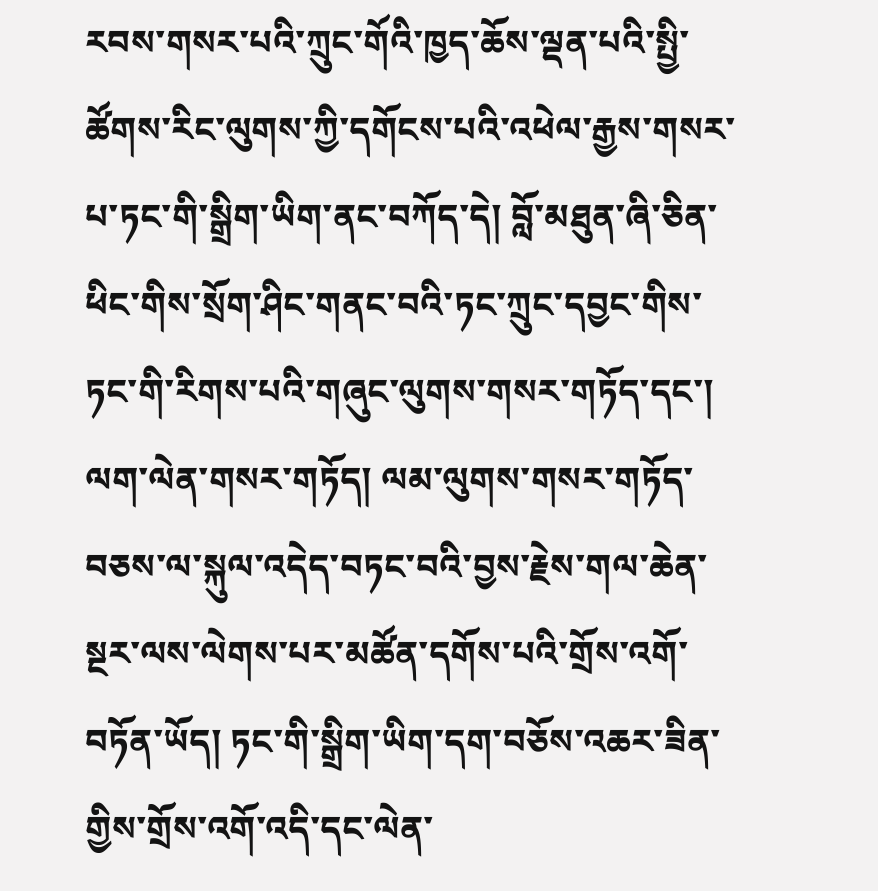རབས་གསར་པའི་ཀྲུང་གོའི་ཁྱད་ཆོས་ལྡན་པའི་སྤྱི་ཚོགས་རིང་ལུགས་ཀྱི་དགོངས་པའི་འཕེལ་རྒྱས་གསར་པ་ཏང་གི་སྒྲིག་ཡིག་ནང་བཀོད་དེ། བློ་མཐུན་ཞི་ཅིན་ཕིང་གིས་སྲོག་ཤིང་གནང་བའི་ཏང་ཀྲུང་དབྱང་གིས་ཏང་གི་རིགས་པའི་གཞུང་ལུགས་གསར་གཏོད་དང་། ལག་ལེན་གསར་གཏོད། ལམ་ལུགས་གསར་གཏོད་བཅས་ལ་སྐུལ་འདེད་བཏང་བའི་བྱས་རྗེས་གལ་ཆེན་སྔར་ལས་ལེགས་པར་མཚོན་དགོས་པའི་གྲོས་འགོ་བཏོན་ཡོད། ཏང་གི་སྒྲིག་ཡིག་དག་བཅོས་འཆར་ཟིན་གྱིས་གྲོས་འགོ་འདི་དང་ལེན་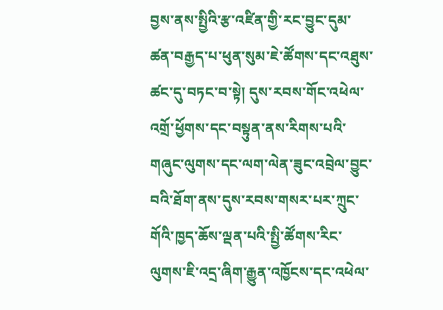བྱས་ནས་སྤྱིའི་རྩ་འཛིན་གྱི་རང་བྱུང་དུམ་ཚན་བརྒྱད་པ་ཕུན་སུམ་ཇེ་ཚོགས་དང་འཐུས་ཚང་དུ་བཏང་བ་སྟེ། དུས་རབས་གོང་འཕེལ་འགྲོ་ཕྱོགས་དང་བསྟུན་ནས་རིགས་པའི་གཞུང་ལུགས་དང་ལག་ལེན་ཟུང་འབྲེལ་བྱུང་བའི་ཐོག་ནས་དུས་རབས་གསར་པར་ཀྲུང་གོའི་ཁྱད་ཆོས་ལྡན་པའི་སྤྱི་ཚོགས་རིང་ལུགས་ཇི་འདྲ་ཞིག་རྒྱུན་འཁྱོངས་དང་འཕེལ་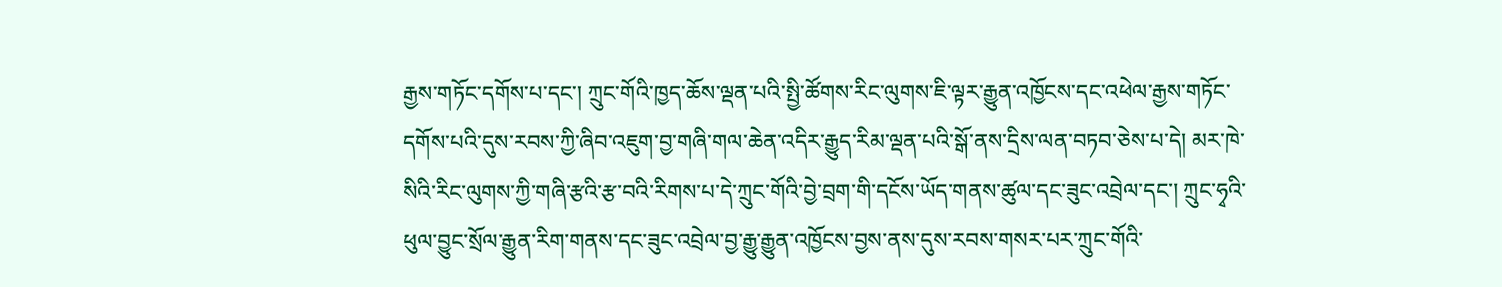རྒྱས་གཏོང་དགོས་པ་དང་། ཀྲུང་གོའི་ཁྱད་ཆོས་ལྡན་པའི་སྤྱི་ཚོགས་རིང་ལུགས་ཇི་ལྟར་རྒྱུན་འཁྱོངས་དང་འཕེལ་རྒྱས་གཏོང་དགོས་པའི་དུས་རབས་ཀྱི་ཞིབ་འཇུག་བྱ་གཞི་གལ་ཆེན་འདིར་རྒྱུད་རིམ་ལྡན་པའི་སྒོ་ནས་དྲིས་ལན་བཏབ་ཅེས་པ་དེ། མར་ཁེ་སིའི་རིང་ལུགས་ཀྱི་གཞི་རྩའི་རྩ་བའི་རིགས་པ་དེ་ཀྲུང་གོའི་བྱེ་བྲག་གི་དངོས་ཡོད་གནས་ཚུལ་དང་ཟུང་འབྲེལ་དང་། ཀྲུང་ཧྭའི་ཕུལ་བྱུང་སྲོལ་རྒྱུན་རིག་གནས་དང་ཟུང་འབྲེལ་བྱ་རྒྱུ་རྒྱུན་འཁྱོངས་བྱས་ནས་དུས་རབས་གསར་པར་ཀྲུང་གོའི་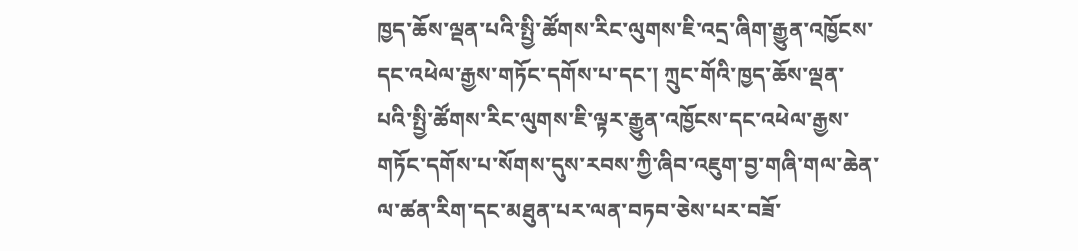ཁྱད་ཆོས་ལྡན་པའི་སྤྱི་ཚོགས་རིང་ལུགས་ཇི་འདྲ་ཞིག་རྒྱུན་འཁྱོངས་དང་འཕེལ་རྒྱས་གཏོང་དགོས་པ་དང་། ཀྲུང་གོའི་ཁྱད་ཆོས་ལྡན་པའི་སྤྱི་ཚོགས་རིང་ལུགས་ཇི་ལྟར་རྒྱུན་འཁྱོངས་དང་འཕེལ་རྒྱས་གཏོང་དགོས་པ་སོགས་དུས་རབས་ཀྱི་ཞིབ་འཇུག་བྱ་གཞི་གལ་ཆེན་ལ་ཚན་རིག་དང་མཐུན་པར་ལན་བཏབ་ཅེས་པར་བཟོ་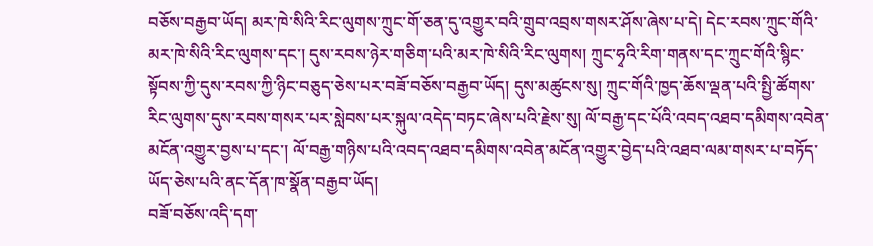བཅོས་བརྒྱབ་ཡོད། མར་ཁེ་སིའི་རིང་ལུགས་ཀྲུང་གོ་ཅན་དུ་འགྱུར་བའི་གྲུབ་འབྲས་གསར་ཤོས་ཞེས་པ་དེ། དེང་རབས་ཀྲུང་གོའི་མར་ཁེ་སིའི་རིང་ལུགས་དང་། དུས་རབས་ཉེར་གཅིག་པའི་མར་ཁེ་སིའི་རིང་ལུགས། ཀྲུང་ཧྭའི་རིག་གནས་དང་ཀྲུང་གོའི་སྙིང་སྟོབས་ཀྱི་དུས་རབས་ཀྱི་ཉིང་བཅུད་ཅེས་པར་བཟོ་བཅོས་བརྒྱབ་ཡོད། དུས་མཚུངས་སུ། ཀྲུང་གོའི་ཁྱད་ཆོས་ལྡན་པའི་སྤྱི་ཚོགས་རིང་ལུགས་དུས་རབས་གསར་པར་སླེབས་པར་སྐུལ་འདེད་བཏང་ཞེས་པའི་རྗེས་སུ། ལོ་བརྒྱ་དང་པོའི་འབད་འཐབ་དམིགས་འབེན་མངོན་འགྱུར་བྱས་པ་དང་། ལོ་བརྒྱ་གཉིས་པའི་འབད་འཐབ་དམིགས་འབེན་མངོན་འགྱུར་བྱེད་པའི་འཐབ་ལམ་གསར་པ་བཏོད་ཡོད་ཅེས་པའི་ནང་དོན་ཁ་སྣོན་བརྒྱབ་ཡོད།
བཟོ་བཅོས་འདི་དག་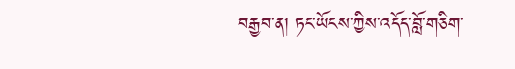བརྒྱབ་ན། ཏང་ཡོངས་ཀྱིས་འདོད་བློ་གཅིག་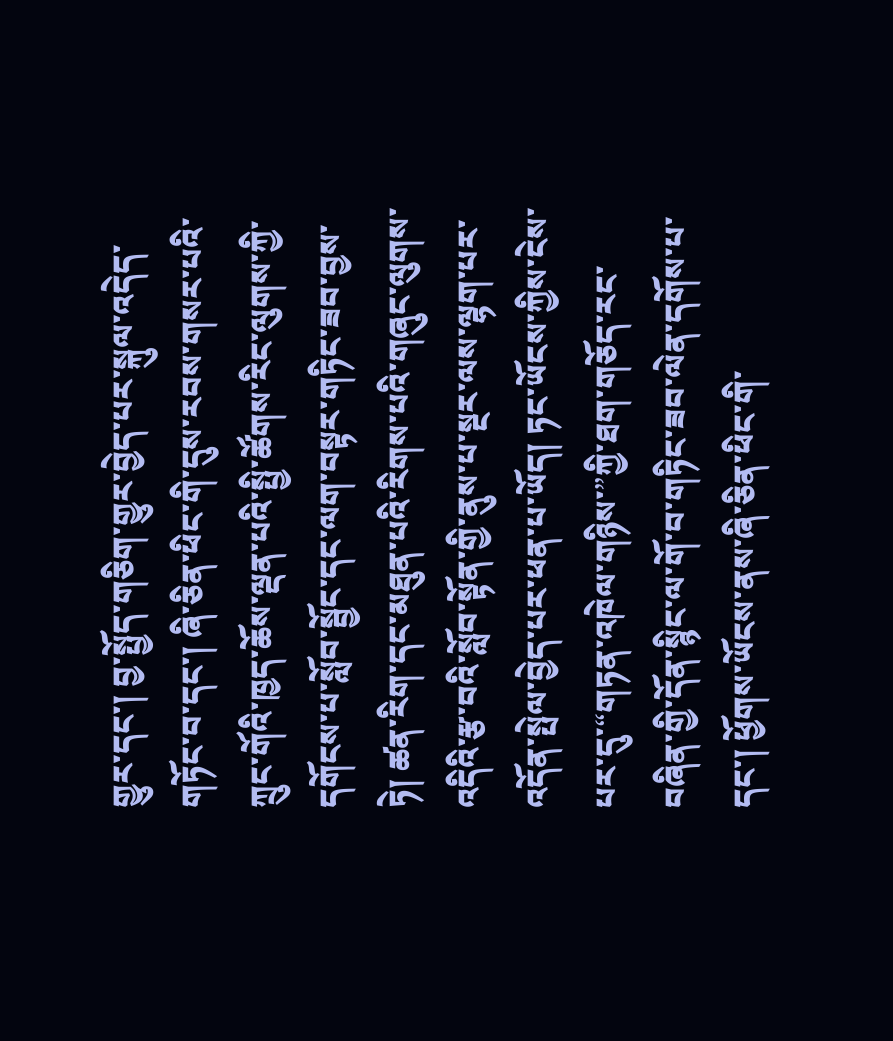གྱུར་དང་། བྱ་སྤྱོད་གཅིག་གྱུར་བྱེད་པར་སྐུལ་འདེད་གཏོང་བ་དང་། ཞི་ཅིན་ཕིང་གི་དུས་རབས་གསར་པའི་ཀྲུང་གོའི་ཁྱད་ཆོས་ལྡན་པའི་སྤྱི་ཚོགས་རིང་ལུགས་ཀྱི་དགོངས་པ་སློབ་སྦྱོང་དང་ལག་བསྟར་གཏིང་ཟབ་བྱས་ཏེ། ཚན་རིག་དང་མཐུན་པའི་རིགས་པའི་གཞུང་ལུགས་འདིའི་རྩ་བའི་སློབ་སྟོན་གྱི་ནུས་པ་སྔར་ལས་ལྷག་པར་འདོན་སྤེལ་བྱེད་པར་ཕན་པ་ཡོད། ཏང་ཡོངས་ཀྱིས་ངེས་པར་དུ་“གཏན་འཁེལ་གཉིས་”ཀྱི་ཐག་གཅོད་རང་བཞིན་གྱི་དོན་སྙིང་ལ་གོ་བ་གཏིང་ཟབ་ལེན་དགོས་པ་དང་། ཕྱོགས་ཡོངས་ནས་ཞི་ཅིན་ཕིང་གི་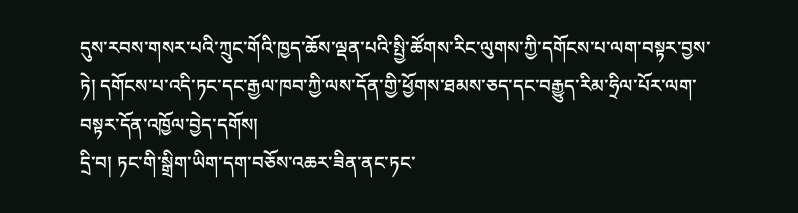དུས་རབས་གསར་པའི་ཀྲུང་གོའི་ཁྱད་ཆོས་ལྡན་པའི་སྤྱི་ཚོགས་རིང་ལུགས་ཀྱི་དགོངས་པ་ལག་བསྟར་བྱས་ཏེ། དགོངས་པ་འདི་ཏང་དང་རྒྱལ་ཁབ་ཀྱི་ལས་དོན་གྱི་ཕྱོགས་ཐམས་ཅད་དང་བརྒྱུད་རིམ་ཧྲིལ་པོར་ལག་བསྟར་དོན་འཁྱོལ་བྱེད་དགོས།
དྲི་བ། ཏང་གི་སྒྲིག་ཡིག་དག་བཅོས་འཆར་ཟིན་ནང་ཏང་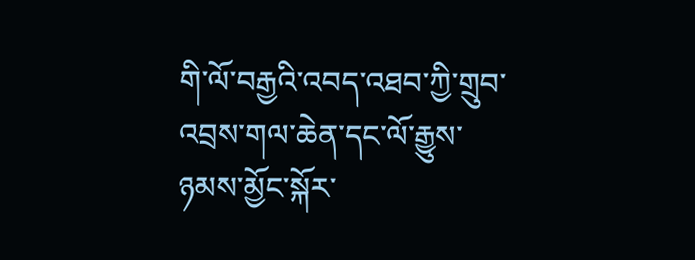གི་ལོ་བརྒྱའི་འབད་འཐབ་ཀྱི་གྲུབ་འབྲས་གལ་ཆེན་དང་ལོ་རྒྱུས་ཉམས་མྱོང་སྐོར་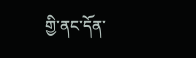གྱི་ནང་དོན་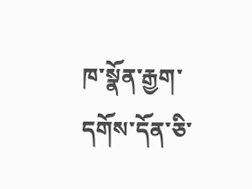ཁ་སྣོན་རྒྱག་དགོས་དོན་ཅི་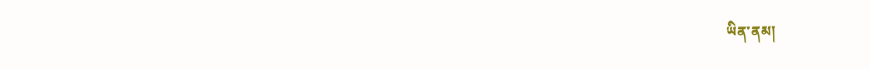ཡིན་ནམ།